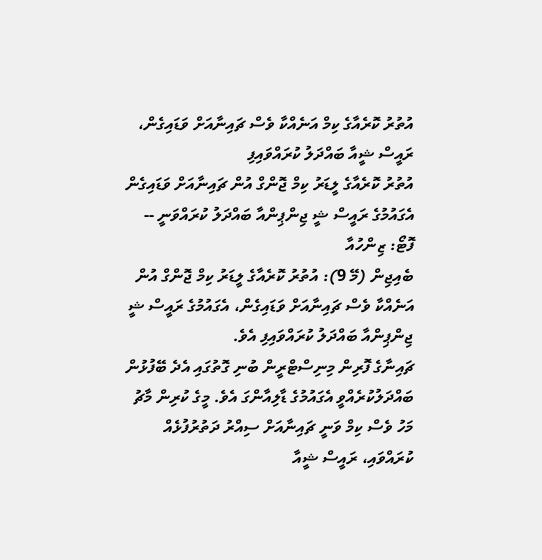އުތުރު ކޮރެއާގެ ކިމް އަނެއްކާ ވެސް ޗައިނާއަށް ވަޑައިގެން، ރައީސް ޝީއާ ބައްދަލު ކުރައްވައިފި
އުތުރު ކޮރެއާގެ ލީޑަރު ކިމް ޖޮންގް އުން ޗައިނާއަށް ވަޑައިގެން އެގައުމުގެ ރައީސް ޝީ ޖިންޕިންއާ ބައްދަލު ކުރައްވަނީ -- ފޮޓޯ: ޒިންހުއާ
ބެއިޖިން (މޭ 9): އުތުރު ކޮރެއާގެ ލީޑަރު ކިމް ޖޮންގް އުން އަނެއްކާ ވެސް ޗައިނާއަށް ވަޑައިގެން، އެގައުމުގެ ރައީސް ޝީ ޖިންޕިންއާ ބައްދަލު ކުރައްވައިފި އެވެ.
ޗައިނާގެ ފޮރިން މިނިސްޓްރީން ބުނި ގޮތުގައި އެދެ ބޭފުޅުން ބައްދަލުކުރެއްވީ އެގައުމުގެ ޑާލިއާންގަ އެވެ. މީގެ ކުރިން މާޗު މަހު ވެސް ކިމް ވަނީ ޗައިނާއަށް ސިއްރު ދަތުރުފުޅެއް ކުރައްވައި، ރައީސް ޝީއާ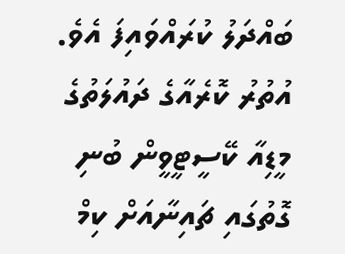ބައްދަލު ކުރައްވައިފަ އެވެ.
އުތުރު ކޮރެއާގެ ދައުލަތުގެ މީޑިއާ ކޭސީޓީވީން ބުނި ގޮތުގައި ޗައިނާއަށް ކިމް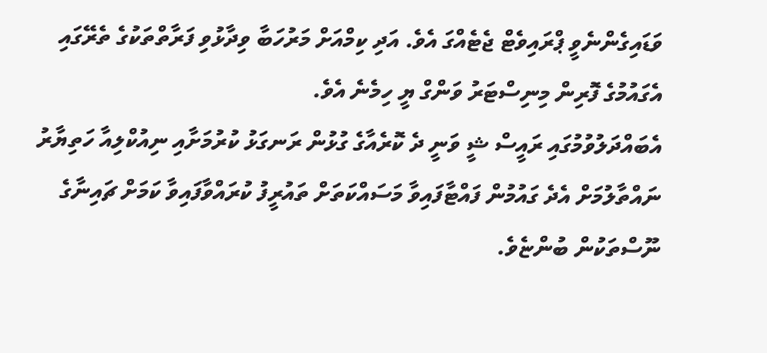ވަޑައިގެންނެވީ ޕްރައިވެޓް ޖެޓެއްގަ އެވެ. އަދި ކިމްއަށް މަރުހަބާ ވިދާޅުވި ފަރާތްތަކުގެ ތެރޭގައި އެގައުމުގެ ފޮރިން މިނިސްޓަރު ވަންގް ޔީ ހިމެނެ އެވެ.
އެބައްދަލުވުމުގައި ރައީސް ޝީ ވަނީ ދެ ކޮރެއާގެ ގުޅުން ރަނގަޅު ކުރުމަށާއި ނިއުކްލިއާ ހަތިޔާރު ނައްތާލުމަށް އެދެ ގައުމުން ފައްޓާފައިވާ މަސައްކަތަށް ތައުރީފު ކުރައްވާފައިވާ ކަމަށް ޗައިނާގެ ނޫސްތަކުން ބުންޏެވެ.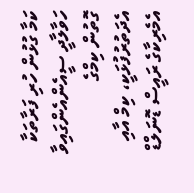ކަމާ ގުޅުން ހުރި ފަރާތަކާ ހަވާލާދީ ސީއެންއެންގައިވާ ގޮތުން ކިމްގެ އެދަތުރުފުޅަކީ، ކިމް އާއި އެމެރިކާގެ ރައީސް ޑޮނަލްޑް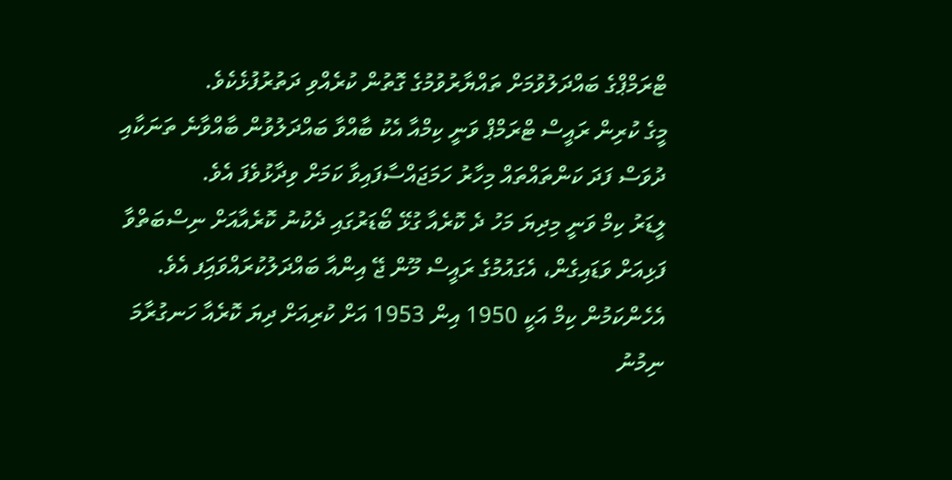ޓްރަމްޕްގެ ބައްދަލުވުމަށް ތައްޔާރުވުމުގެ ގޮތުން ކުރެއްވި ދަތުރުފުޅެކެވެ.
މީގެ ކުރިން ރައީސް ޓްރަމްޕް ވަނީ ކިމްއާ އެކު ބާއްވާ ބައްދަލުވުން ބާއްވާނެ ތަނަކާއި ދުވަސް ފަދަ ކަންތައްތައް މިހާރު ހަމަޖައްސާފައިވާ ކަމަށް ވިދާޅުވެފަ އެވެ.
ލީޑަރު ކިމް ވަނީ މިދިޔަ މަހު ދެ ކޮރެއާ ގުޅޭ ބޯޑަރުގައި ދެކުނު ކޮރެއާއަށް ނިސްބަތްވާ ފަޅިއަށް ވަޑައިގެން، އެގައުމުގެ ރައީސް މޫން ޖޭ އިންއާ ބައްދަލުކުރައްވައިަފ އެވެ. އެހެންކަމުން ކިމް އަކީ 1950 އިން 1953 އަށް ކުރިއަށް ދިޔަ ކޮރެއާ ހަނގުރާމަ ނިމުނު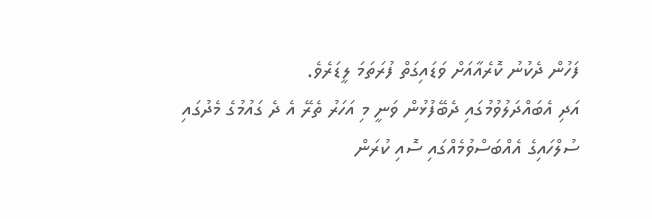ފަހުން ދެކުނު ކޮރެއާއަށް ވަޑައިގަތް ފުރަތަމަ ލީޑަރެވެ.
އަދި އެބައްދަލުވުމުގައި ދެބޭފުޅުން ވަނީ މި އަހަރު ތެރޭ އެ ދެ ގައުމުގެ މެދުގައި ސުލްހައިގެ އެއްބަސްވުމެއްގައި ސޮއި ކުރަން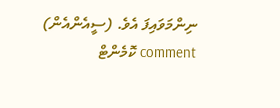ނިންމަވައިފަ އެވެ. (ސީއެންއެން)
comment ކޮމެންޓް